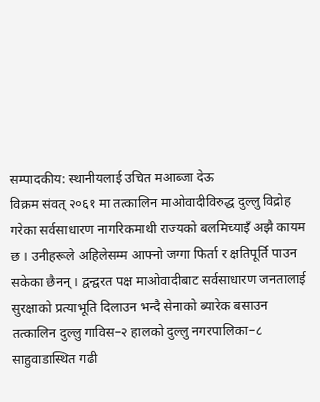सम्पादकीय: स्थानीयलाई उचित मआब्जा देऊ
विक्रम संवत् २०६१ मा तत्कालिन माओवादीविरुद्ध दुल्लु विद्रोह गरेका सर्वसाधारण नागरिकमाथी राज्यको बलमिच्याइँ अझै कायम छ । उनीहरूले अहिलेसम्म आफ्नो जग्गा फिर्ता र क्षतिपूर्ति पाउन सकेका छैनन् । द्वन्द्वरत पक्ष माओवादीबाट सर्वसाधारण जनतालाई सुरक्षाको प्रत्याभूति दिलाउन भन्दै सेनाको ब्यारेक बसाउन तत्कालिन दुल्लु गाविस–२ हालको दुल्लु नगरपालिका–८ साहुवाडास्थित गढी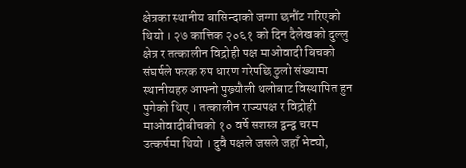क्षेत्रका स्थानीय बासिन्दाको जग्गा छनौंट गरिएको थियो । २७ कात्तिक २०६१ को दिन दैलेखको दुल्लु क्षेत्र र तत्कालीन विद्रोही पक्ष माओवादी बिचको संघर्षले फरक रुप धारण गरेपछि ठुलो संख्यामा स्थानीयहरु आफ्नो पुख्र्यौली थलोबाट विस्थापित हुन पुगेको थिए । तत्कालीन राज्यपक्ष र विद्रोही माओवादीबीचको १० वर्षे सशस्त्र द्वन्द्व चरम उत्कर्षमा थियो । दुवै पक्षले जसले जहाँ भेट्यो,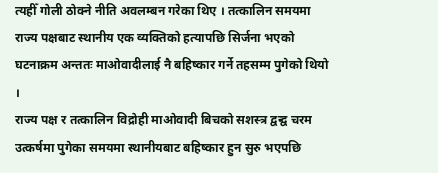त्यहीँ गोली ठोक्ने नीति अवलम्बन गरेका थिए । तत्कालिन समयमा राज्य पक्षबाट स्थानीय एक व्यक्तिको हत्यापछि सिर्जना भएको घटनाक्रम अन्ततः माओवादीलाई नै बहिष्कार गर्ने तहसम्म पुगेको थियो ।
राज्य पक्ष र तत्कालिन विद्रोही माओवादी बिचको सशस्त्र द्वन्द्व चरम उत्कर्षमा पुगेका समयमा स्थानीयबाट बहिष्कार हुन सुरु भएपछि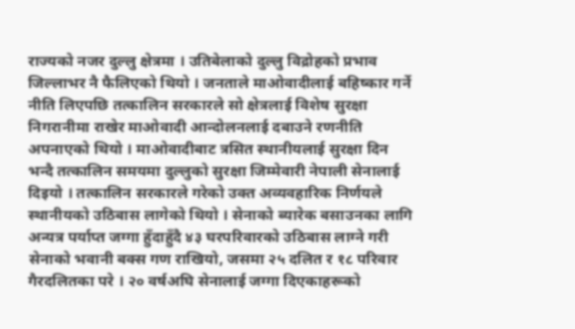राज्यको नजर दुल्लु क्षेत्रमा । उतिबेलाको दुल्लु विद्रोहको प्रभाव जिल्लाभर नै फैलिएको थियो । जनताले माओवादीलाई बहिष्कार गर्ने नीति लिएपछि तत्कालिन सरकारले सो क्षेत्रलाई विशेष सुरक्षा निगरानीमा राखेर माओवादी आन्दोलनलाई दबाउने रणनीति अपनाएको थियो । माओवादीबाट त्रसित स्थानीयलाई सुरक्षा दिन भन्दै तत्कालिन समयमा दुल्लुको सुरक्षा जिम्मेवारी नेपाली सेनालाई दिइयो । तत्कालिन सरकारले गरेको उक्त अव्यवहारिक निर्णयले स्थानीयको उठिबास लागेको थियो । सेनाको ब्यारेक बसाउनका लागि अन्यत्र पर्याप्त जग्गा हुँदाहुँदै ४३ घरपरिवारको उठिबास लाग्ने गरी सेनाको भवानी बक्स गण राखियो, जसमा २५ दलित र १८ परिवार गैरदलितका परे । २० वर्षअघि सेनालाई जग्गा दिएकाहरूको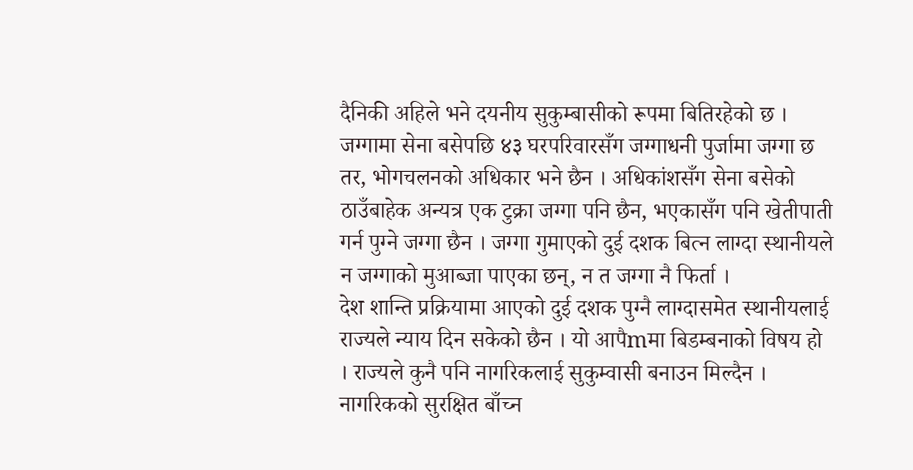दैनिकी अहिले भने दयनीय सुकुम्बासीको रूपमा बितिरहेको छ । जग्गामा सेना बसेपछि ४३ घरपरिवारसँग जग्गाधनी पुर्जामा जग्गा छ तर, भोगचलनको अधिकार भने छैन । अधिकांशसँग सेना बसेको ठाउँबाहेक अन्यत्र एक टुक्रा जग्गा पनि छैन, भएकासँग पनि खेतीपाती गर्न पुग्ने जग्गा छैन । जग्गा गुमाएको दुई दशक बित्न लाग्दा स्थानीयले न जग्गाको मुआब्जा पाएका छन्, न त जग्गा नै फिर्ता ।
देश शान्ति प्रक्रियामा आएको दुई दशक पुग्नै लाग्दासमेत स्थानीयलाई राज्यले न्याय दिन सकेको छैन । यो आपैmमा बिडम्बनाको विषय हो । राज्यले कुनै पनि नागरिकलाई सुकुम्वासी बनाउन मिल्दैन । नागरिकको सुरक्षित बाँच्न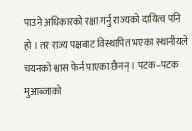पाउने अधिकारको रक्षा गर्नु राज्यको दायित्व पनि हो । तर राज्य पक्षबाट विस्थापित भएका स्थानीयले चयनको श्वास फेर्न पाएका छैनन् । पटक–पटक मुआब्जाको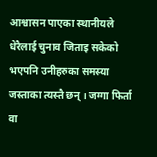आश्वासन पाएका स्थानीयले धेरैलाई चुनाव जिताइ सकेको भएपनि उनीहरुका समस्या जस्ताका त्यस्तै छन् । जग्गा फिर्ता वा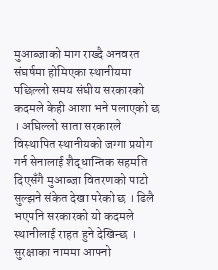मुआब्जाको माग राख्दै अनवरत संघर्षमा होमिएका स्थानीयमा पछिल्लो समय संघीय सरकारको कदमले केही आशा भने पलाएको छ । अघिल्लो साता सरकारले विस्थापित स्थानीयको जग्गा प्रयोग गर्न सेनालाई शैद्धान्तिक सहमति दिएसँगै मुआब्जा वितरणको पाटो सुल्झने संकेत देखा परेको छ । ढिलै भएपनि सरकारको यो कदमले स्थानीलाई राहत हुने देखिन्छ । सुरक्षाका नाममा आफ्नो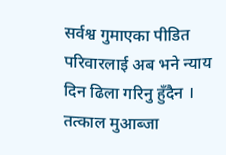सर्वश्व गुमाएका पीडित परिवारलाई अब भने न्याय दिन ढिला गरिनु हुँदैन । तत्काल मुआब्जा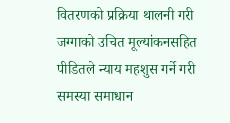वितरणको प्रक्रिया थालनी गरी जग्गाको उचित मूल्यांकनसहित पीडितले न्याय महशुस गर्ने गरी समस्या समाधान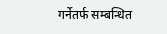गर्नेतर्फ सम्बन्धित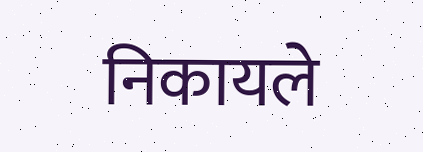निकायले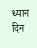ध्यान दिन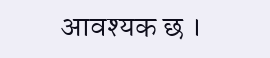आवश्यक छ ।